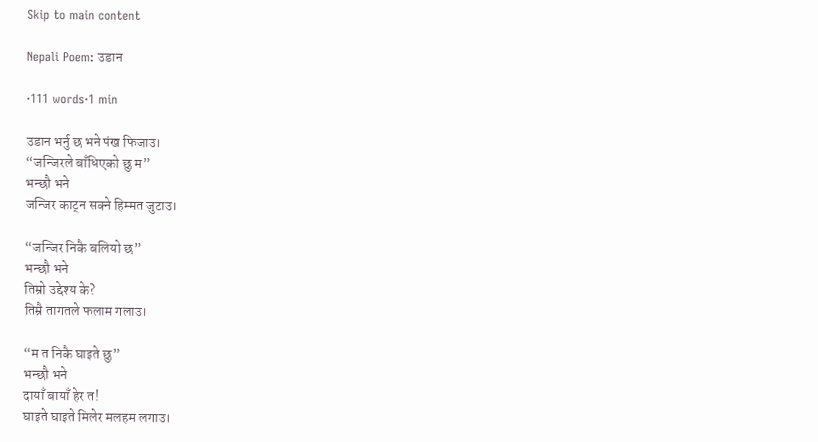Skip to main content

Nepali Poem: उडान

·111 words·1 min

उडान भर्नु छ भने पंख फिजाउ।
“जन्जिरले बाँधिएको छु म”
भन्छौ भने
जन्जिर काट्न सक्ने हिम्मत जुटाउ।

“जन्जिर निकै बलियो छ”
भन्छौ भने
तिम्रो उद्देश्य के?
तिम्रै तागतले फलाम गलाउ।

“म त निकै घाइते छु”
भन्छौ भने
दायाँ बायाँ हेर त!
घाइते घाइते मिलेर मलहम लगाउ।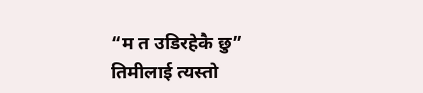“म त उडिरहेकै छु”
तिमीलाई त्यस्तो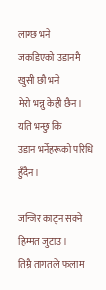लाग्छ भने
जकडिएको उडानमै खुसी छौ भने
मेरो भन्नु केही छैन।
यति भन्छु कि
उडान भर्नेहरूको परिधि हुँदैन।

जन्जिर काट्न सक्ने हिम्मत जुटाउ।
तिम्रै तागतले फलाम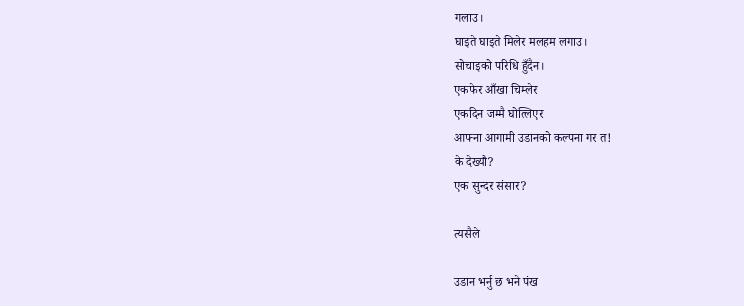गलाउ।
घाइते घाइते मिलेर मलहम लगाउ।
सोचाइको परिधि हुँदैन।
एकफेर आँखा चिम्लेर
एकदिन जम्मै घोत्लिएर
आफ्ना आगामी उडानको कल्पना गर त!
के देख्यौ?
एक सुन्दर संसार?

त्यसैले

उडान भर्नु छ भने पंख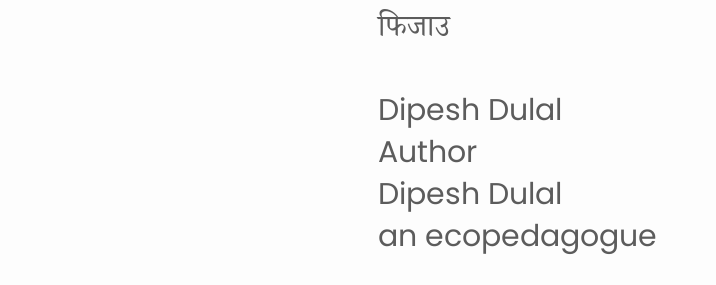फिजाउ

Dipesh Dulal
Author
Dipesh Dulal
an ecopedagogue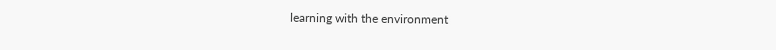learning with the environment